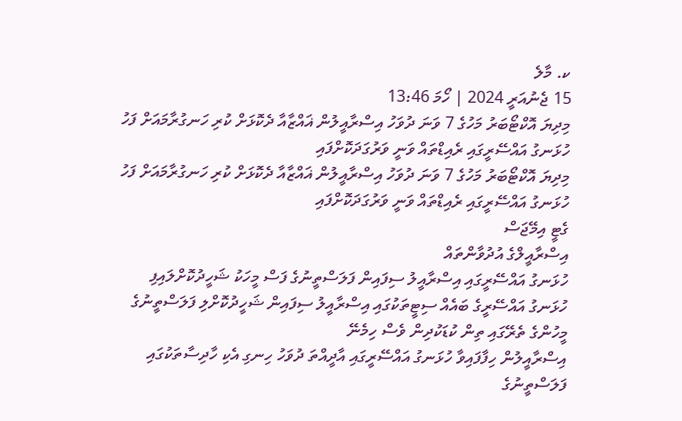ކ. މާލެ
15 ޖެނުއަރީ 2024 | ހޯމަ 13:46
މިދިޔަ އޮކްޓޯބަރު މަހުގެ 7 ވަނަ ދުވަހު އިސްރާއީލުން ޣައްޒާއާ ދެކޮޅަށް ކުރި ހަނގުރާމައަށް ފަހު ހުޅަނގު އައްސޭރީގައި ރެއިޑްތައް ވަނީ ވަރުގަދަކޮށްފައި
މިދިޔަ އޮކްޓޯބަރު މަހުގެ 7 ވަނަ ދުވަހު އިސްރާއީލުން ޣައްޒާއާ ދެކޮޅަށް ކުރި ހަނގުރާމައަށް ފަހު ހުޅަނގު އައްސޭރީގައި ރެއިޑްތައް ވަނީ ވަރުގަދަކޮށްފައި
ގެޓީ އިމޭޖަސް
އިސްރާއީލްގެ އުދުވާންތައް
ހުޅަނގު އައްސޭރީގައި އިސްރާއީލު ސިފައިން ފަލަސްތީނުގެ ފަސް މީހަކު ޝަހީދުކޮށްލައިފި
ހުޅަނގު އައްސޭރީގެ ބައެއް ސިޓީތަކުގައި އިސްރާއީލު ސިފައިން ޝަހީދުކޮށްލި ފަލަސްތީނުގެ މީހުންގެ ތެރޭގައި ތިން ކުޑަކުދިން ވެސް ހިމެނޭ
އިސްރާއީލުން ހިފާފައިވާ ހުޅަނގު އައްސޭރީގައި އާދީއްތަ ދުވަހު ހިނގި އެކި ހާދިސާތަކުގައި ފަލަސްތީނުގެ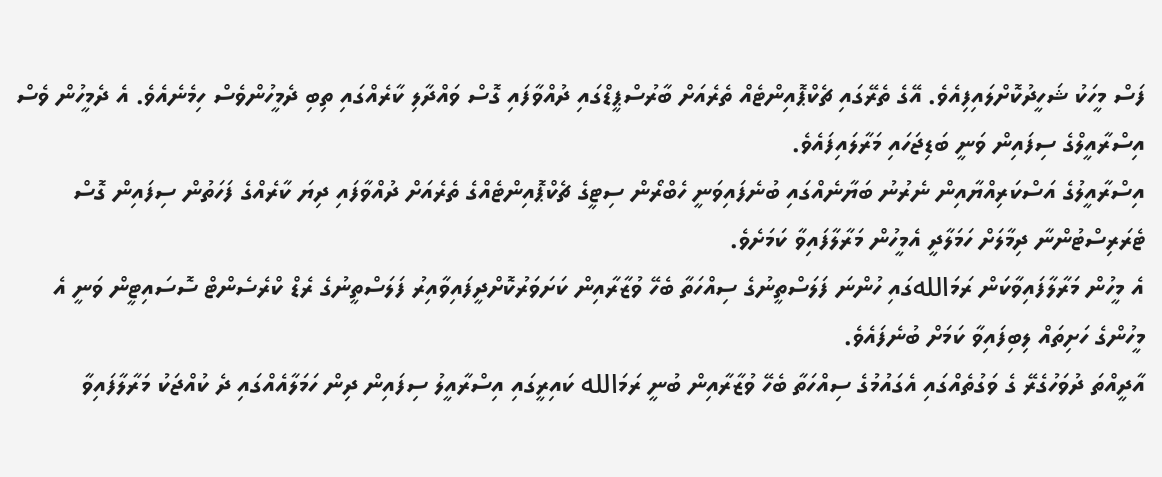ފަސް މީހަކު ޝަހީދުކޮށްލައިފިއެވެ. އޭގެ ތެރޭގައި ޗެކްޕޮއިންޓެއް ތެރެއަށް ބާރުސްޕީޑްގައި ދުއްވާފައި ގޮސް ވައްދާލި ކާރެއްގައި ތިބި ދެމީހުންވެސް ހިމެނެއެވެ. އެ ދެމީހުން ވެސް އިސްރާއީލްގެ ސިފައިން ވަނީ ބަޑިޖަހައި މަރާލައިފައެވެ.
އިސްރާއީލުގެ އަސްކަރިއްޔާއިން ނެރުނު ބަޔާނެއްގައި ބުނެފައިވަނީ ހެބްރޯން ސިޓީގެ ޗެކްޕޮއިންޓެއްގެ ތެރެއަށް ދުއްވާފައި ދިޔަ ކާރެއްގެ ފަހަތުން ސިފައިން ގޮސް ޓެރަރިސްޓުންނާ ދިމާލަށް ހަމަލާދީ އެމީހުން މަރާލާފައިވާ ކަމަށެވެ.
އެ މީހުން މަރާލާފައިވާކަން ރަމަاللهގައި ހުންނަ ފަލަސްތީނުގެ ސިއްހަތާ ބެހޭ ވުޒާރާއިން ކަށަވަރުކޮށްދީފައިވާއިރު ފަލަސްތީނުގެ ރެޑް ކްރެސެންޓް ސޮސައިޓީން ވަނީ އެ މީހުންގެ ހަށިތައް ލިބިފައިވާ ކަމަށް ބުނެފައެވެ.
އާދީއްތަ ދުވަހުގެރޭ ގެ ވަގުތެއްގައި އެގައުމުގެ ސިއްހަތާ ބެހޭ ވުޒާރާއިން ބުނީ ރަމަالله ކައިރީގައި އިސްރާއީލު ސިފައިން ދިން ހަމަލާއެއްގައި ދެ ކުއްޖަކު މަރާލާފައިވާ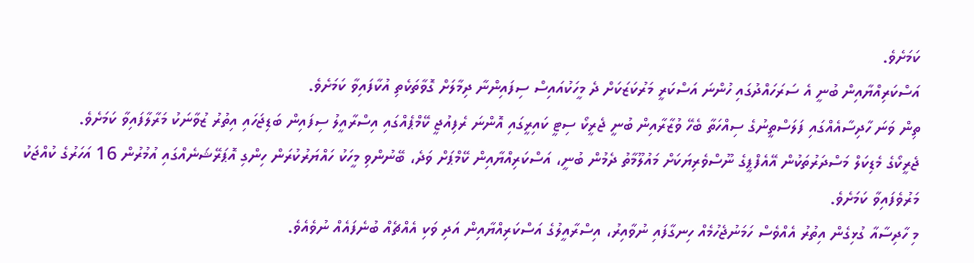ކަމަށެވެ.
އަސްކަރިއްޔާއިން ބުނީ އެ ސަރަހައްދުގައި ހުންނަ އަސްކަރީ މަރުކަޒަކަށް ދެ މީހަކުއައިސް ސިފައިންނާ ދިމާލަށް ގޮވާތަކެތި އުކާފައިވާ ކަމަށެވެ.
ތިން ވަނަ ހާދިސާއެއްގައި ފަލަސްތީނުގެ ސިއްހަތާ ބެހޭ ވުޒާރާއިން ބުނީ ޖެރީކޯ ސިޓީ ކައިރީގައި އޮންނަ ރެފިއުޖީ ކޭމްޕެއްގައި އިސްރާއީލު ސިފައިން ބަޑިޖަހައި އިތުރު ޒުވާނަކު މަރާލާފައިވާ ކަމަށެވެ.
ޖެރީކޯގެ މެޑިކަލް މަސްދަރުތަކުން އޭއެފްޕީގެ ނޫސްވެރިޔަކަށް މައުލޫމާތު ދެމުން ބުނީ، އަސްކަރިއްޔާއިން ކޭމްޕަށް ވަދެ، ބޭނުންވި މީހަކު ހައްޔަރުކުރަން ހިންގި އޮޕަރޭޝަނެއްގައި އުމުރުން 16 އަހަރުގެ ކުއްޖަކު މަރުވެފައިވާ ކަމަށެވެ.
މި ހާދިސާއާ ގުޅިގެން އިތުރު އެއްވެސް ހަމަނުޖެހުމެއް ހިނގާފައި ނުވާއިރު، އިސްރާއީލުގެ އަސްކަރިއްޔާއިން އަދި ވަކި އެއްޗެއް ބުނެފައެއް ނުވެއެވެ.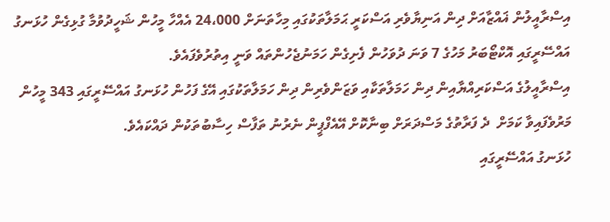އިސްރާއީލުން ޣައްޒާއަށް ދިން އަނިޔާވެރި އަސްކަރީ ޙަމަލާތަކުގައި މިހާތަނަށް 24،000 އެއްހާ މީހުން ޝަހީދުވުމާ ގުޅިގެން ހުޅަނގު އައްސޭރީގައި އޮކްޓޯބަރު މަހުގެ 7 ވަނަ ދުވަހުން ފެށިގެން ހަމަނުޖެހުންތައް ވަނީ އިތުރުވެފައެވެ.
އިސްރާއީލުގެ އަސްކަރިއްޔާއިން ދިން ހަމަލާތަކާއި ވަޒަންވެރިން ދިން ހަމަލާތަކުގައި އޭގެ ފަހުން ހުޅަނގު އައްސޭރީގައި 343 މީހުން މަރުވެފައިވާ ކަމަށް  ދެ ފަރާތުގެ މަސްދަރަށް ބިނާކޮށް އޭއެފްޕީން ނެރުނު ތަފާސް ހިސާބުތަކުން ދައްކައެވެ.
ހުޅަނގު އައްސޭރީގައި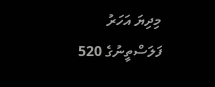މިދިޔަ އަހަރު ފަލަސްތީނުގެ 520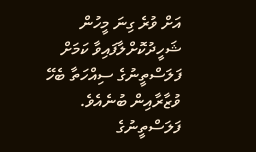އަށް ވުރެ ގިނަ މީހުން ޝަހީދުކޮށްލާފައިވާ ކަމަށް ފަލަސްތީނުގެ ސިއްހަތާ ބެހޭ ވުޒާރާއިން ބުނެއެވެ.
ފަލަސްތީނުގެ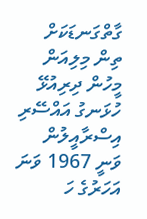ގާތްގަނޑަކަށް ތިން މިލިއަން މީހުން ދިރިއުޅޭ ހުޅަނގު އައްސޭރި އިސްރާއީލުން ވަނީ 1967 ވަނަ އަހަރުގެ ހަ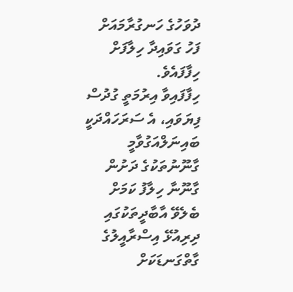ދުވަހުގެ ހަނގުރާމައަށް ފަހު ގަވައިދާ ހިލާފަށް ހިފާފައެވެ.
ހިފާފައިވާ އިރުމަތީ ގުދުސް ފިޔަވައި، އެ ސަރަހައްދަކީ  ބައިނަލްއަގުވާމީ ގާނޫނުތަކުގެ ދަށުން ގާނޫނާ ހިލާފު ކަމަށް ބެލެވޭ އާބާދީތަކުގައި ދިރިއުޅޭ އިސްރާއީލުގެ ގާތްގަނޑަކަށް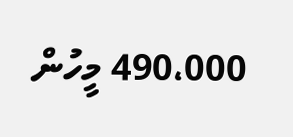490،000 މީހުން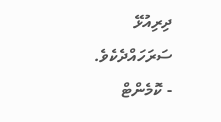ދިރިއުޅޭ ސަރަހައްދެކެވެ.
- ކޮމެންޓް